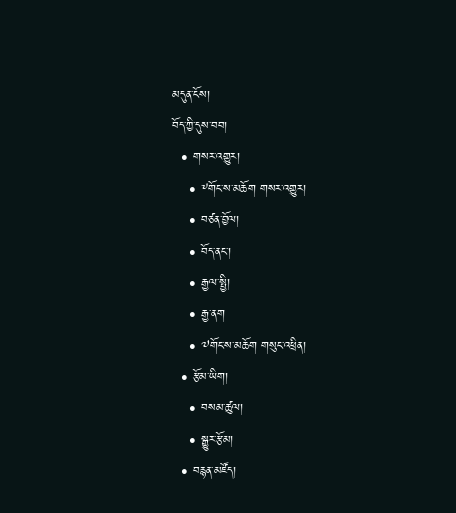མདུན་ངོས།
བོད་ཀྱི་དུས་བབ།
  • གསར་འགྱུར།
    • ༸གོང་ས་མཆོག གསར་འགྱུར།
    • བཙན་བྱོལ།
    • བོད་ནང་།
    • རྒྱལ་སྤྱི།
    • རྒྱ་ནག
    • ༧གོང་ས་མཆོག གསུང་འཕྲིན།
  • རྩོམ་ཡིག།
    • བསམ་ཚུལ།
    • སྒྱུར་རྩོམ།
  • བརྙན་མཛོད།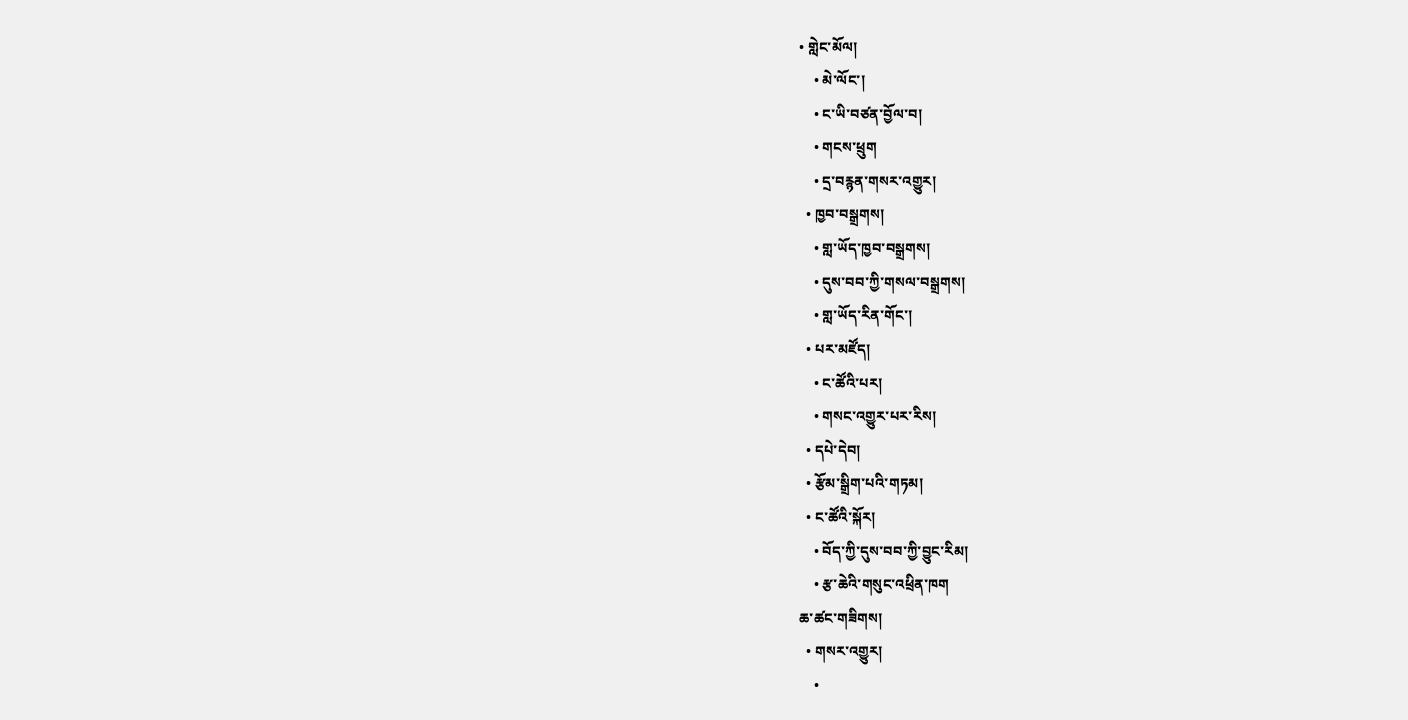• གླེང་མོལ།
    • མེ་ལོང་།
    • ང་ཡི་བཙན་བྱོལ་བ།
    • གངས་ཕྲུག
    • དྲ་བརྙན་གསར་འགྱུར།
  • ཁྱབ་བསྒྲགས།
    • གླ་ཡོད་ཁྱབ་བསྒྲགས།
    • དུས་བབ་ཀྱི་གསལ་བསྒྲགས།
    • གླ་ཡོད་རིན་གོང་།
  • པར་མཛོད།
    • ང་ཚོའི་པར།
    • གསང་འགྱུར་པར་རིས།
  • དཔེ་དེབ།
  • རྩོམ་སྒྲིག་པའི་གཏམ།
  • ང་ཚོའི་སྐོར།
    • བོད་ཀྱི་དུས་བབ་ཀྱི་བྱུང་རིམ།
    • རྩ་ཆེའི་གསུང་འཕྲིན་ཁག
ཆ་ཚང་གཟིགས།
  • གསར་འགྱུར།
    •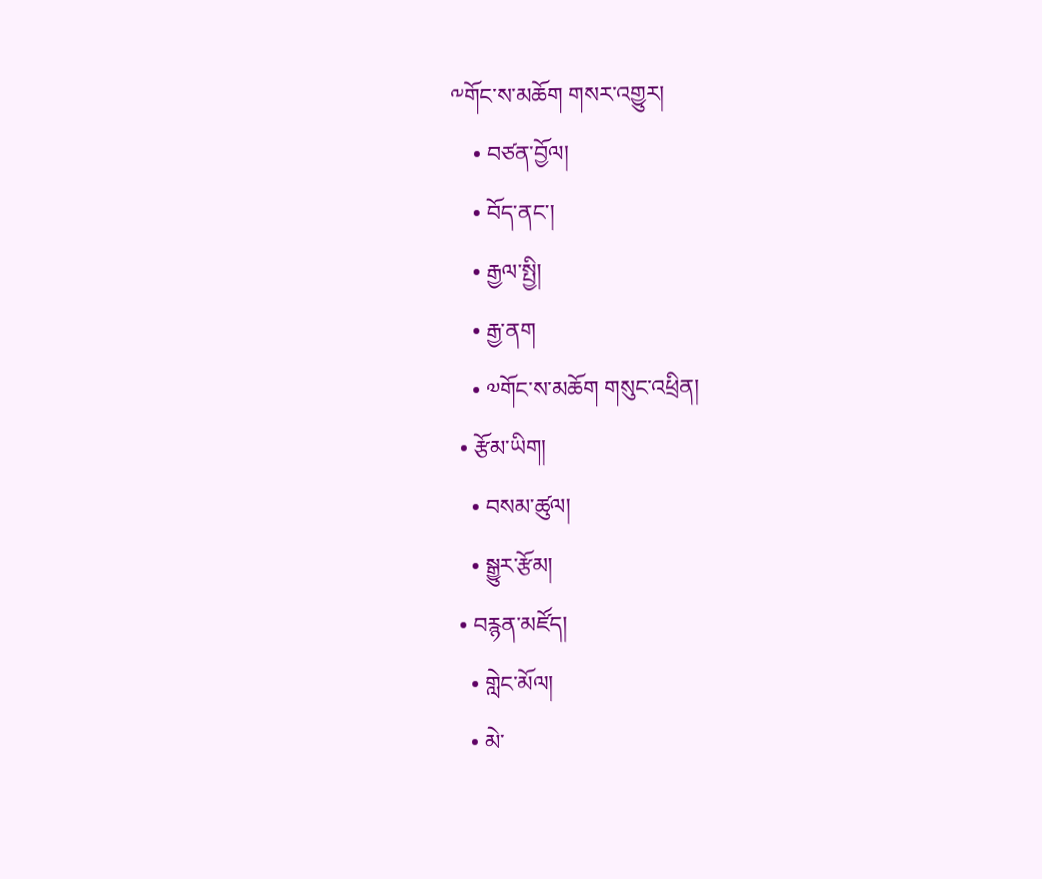༸གོང་ས་མཆོག གསར་འགྱུར།
    • བཙན་བྱོལ།
    • བོད་ནང་།
    • རྒྱལ་སྤྱི།
    • རྒྱ་ནག
    • ༧གོང་ས་མཆོག གསུང་འཕྲིན།
  • རྩོམ་ཡིག།
    • བསམ་ཚུལ།
    • སྒྱུར་རྩོམ།
  • བརྙན་མཛོད།
    • གླེང་མོལ།
    • མེ་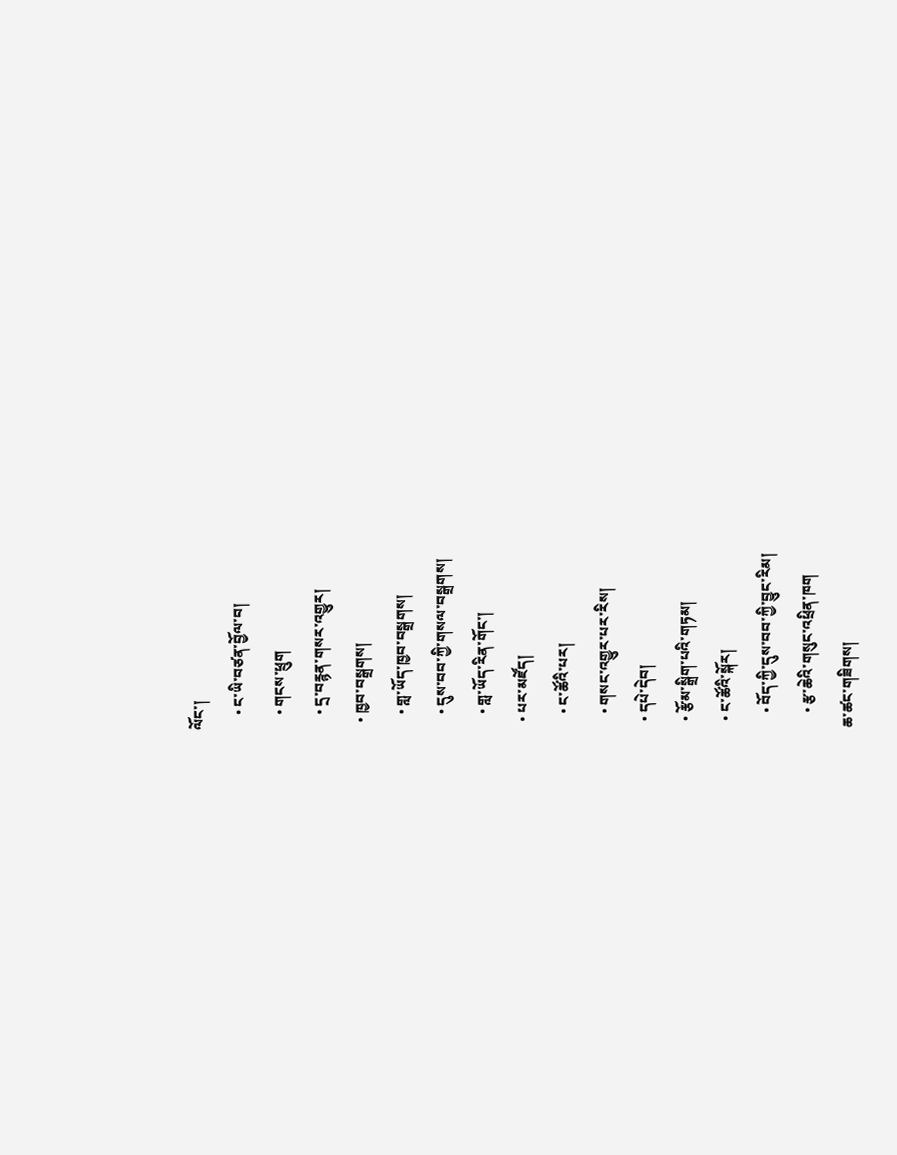ལོང་།
    • ང་ཡི་བཙན་བྱོལ་བ།
    • གངས་ཕྲུག
    • དྲ་བརྙན་གསར་འགྱུར།
  • ཁྱབ་བསྒྲགས།
    • གླ་ཡོད་ཁྱབ་བསྒྲགས།
    • དུས་བབ་ཀྱི་གསལ་བསྒྲགས།
    • གླ་ཡོད་རིན་གོང་།
  • པར་མཛོད།
    • ང་ཚོའི་པར།
    • གསང་འགྱུར་པར་རིས།
  • དཔེ་དེབ།
  • རྩོམ་སྒྲིག་པའི་གཏམ།
  • ང་ཚོའི་སྐོར།
    • བོད་ཀྱི་དུས་བབ་ཀྱི་བྱུང་རིམ།
    • རྩ་ཆེའི་གསུང་འཕྲིན་ཁག
ཆ་ཚང་གཟིགས།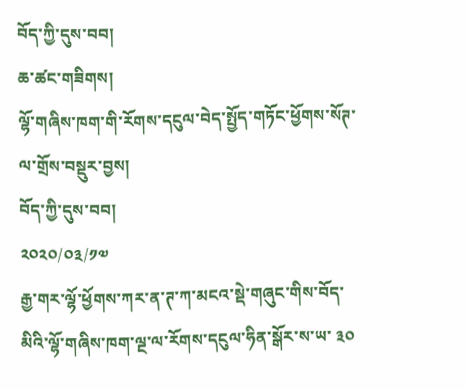བོད་ཀྱི་དུས་བབ།
ཆ་ཚང་གཟིགས།
ལྷོ་གཞིས་ཁག་གི་རོགས་དངུལ་བེད་སྤྱོད་གཏོང་ཕྱོགས་སོཊ་ལ་གྲོས་བསྡུར་བྱས།
བོད་ཀྱི་དུས་བབ།
༢༠༢༠/༠༣/༡༧
རྒྱ་གར་ལྷོ་ཕྱོགས་ཀར་ན་ཊ་ཀ་མངའ་སྡེ་གཞུང་གིས་བོད་མིའི་ལྷོ་གཞིས་ཁག་ལྔ་ལ་རོགས་དངུལ་ཧིན་སྒོར་ས་ཡ་ ༣༠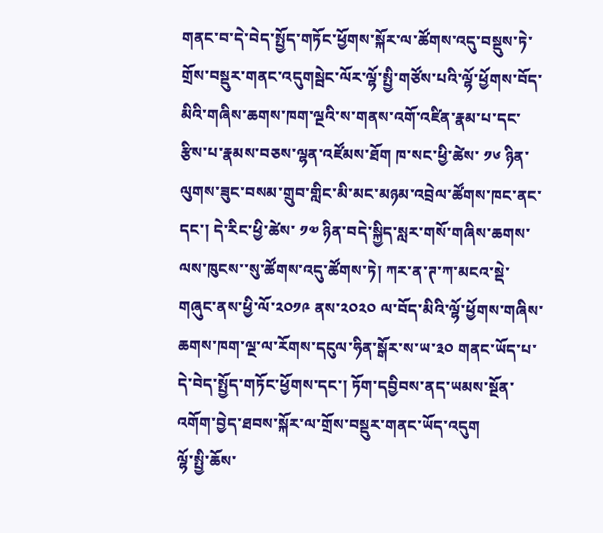གནང་བ་དེ་བེད་སྤྱོད་གཏོང་ཕྱོགས་སྐོར་ལ་ཚོགས་འདུ་བསྡུས་ཏེ་གྲོས་བསྡུར་གནང་འདུགསྦེང་ལོར་ལྷོ་སྤྱི་གཙོས་པའི་ལྷོ་ཕྱོགས་བོད་མིའི་གཞིས་ཆགས་ཁག་ལྔའི་ས་གནས་འགོ་འཛིན་རྣམ་པ་དང་རྩིས་པ་རྣམས་བཅས་ལྷན་འཛོམས་ཐོག ཁ་སང་ཕྱི་ཚེས་ ༡༦ ཉིན་ལུགས་ཟུང་བསམ་གྲུབ་གླིང་མི་མང་མཉམ་འབྲེལ་ཚོགས་ཁང་ནང་དང་། དེ་རིང་ཕྱི་ཚེས་ ༡༧ ཉིན་བདེ་སྐྱིད་སླར་གསོ་གཞིས་ཆགས་ལས་ཁུངས་་སུ་ཚོགས་འདུ་ཚོགས་ཏེ། ཀར་ན་ཊ་ཀ་མངའ་སྡེ་གཞུང་ནས་ཕྱི་ལོ་༢༠༡༩ ནས་༢༠༢༠ ལ་བོད་མིའི་ལྷོ་ཕྱོགས་གཞིས་ཆགས་ཁག་ལྔ་ལ་རོགས་དངུལ་ཧིན་སྒོར་ས་ཡ་༣༠ གནང་ཡོད་པ་དེ་བེད་སྤྱོད་གཏོང་ཕྱོགས་དང་། ཏོག་དབྱིབས་ནད་ཡམས་སྔོན་འགོག་བྱེད་ཐབས་སྐོར་ལ་གྲོས་བསྡུར་གནང་ཡོད་འདུག
ལྷོ་སྤྱི་ཆོས་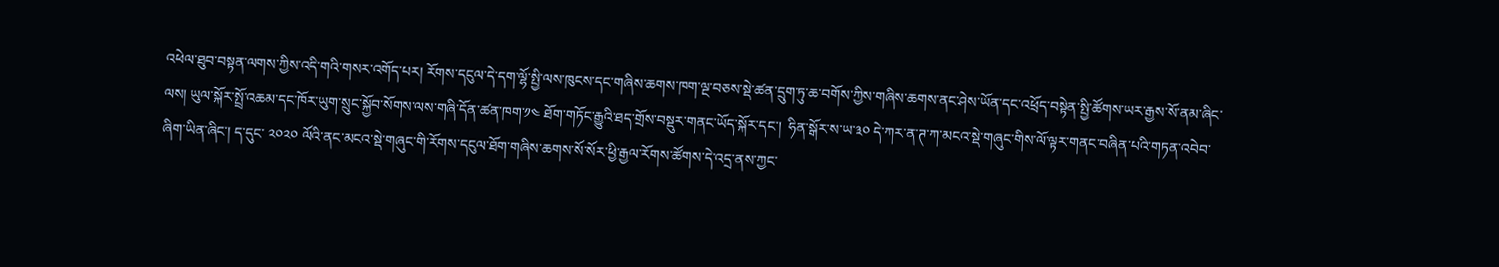འཕེལ་ཐུབ་བསྟན་ལགས་ཀྱིས་འདི་གའི་གསར་འགོད་པར། རོགས་དངུལ་དེ་དག་ལྷོ་སྤྱི་ལས་ཁུངས་དང་གཞིས་ཆགས་ཁག་ལྔ་བཅས་སྡེ་ཚན་དྲུག་ཏུ་ཆ་བགོས་ཀྱིས་གཞིས་ཆགས་ནང་ཤེས་ཡོན་དང་འཕྲོད་བསྟེན་སྤྱི་ཚོགས་ཡར་རྒྱས་སོ་ནམ་ཞིང་ལས། ཡུལ་སྐོར་སྤྲོ་འཆམ་དང་ཁོར་ཡུག་སྲུང་སྐྱོབ་སོགས་ལས་གཞི་དོན་ཚན་ཁག་༡༤ ཐོག་གཏོང་རྒྱུའི་ཐད་གྲོས་བསྡུར་གནང་ཡོད་སྐོར་དང་།  ཧིན་སྒོར་ས་ཡ་༣༠ དེ་ཀར་ན་ཊ་ཀ་མངའ་སྡེ་གཞུང་གིས་ལོ་ལྟར་གནང་བཞིན་པའི་གཏན་འབེབ་ཞིག་ཡིན་ཞིང་། ད་དུང་ ༢༠༢༠ ལོའི་ནང་མངའ་སྡེ་གཞུང་གི་རོགས་དངུལ་ཐོག་གཞིས་ཆགས་སོ་སོར་ཕྱི་རྒྱལ་རོགས་ཚོགས་དེ་འདྲ་ནས་ཀྱང་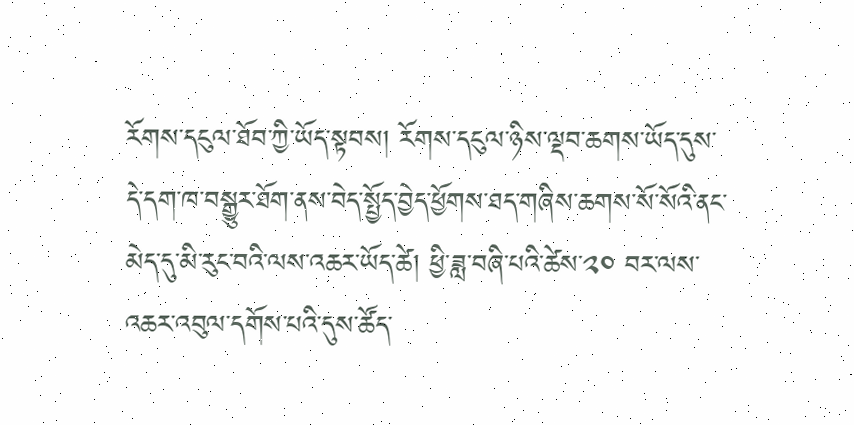རོགས་དངུལ་ཐོབ་ཀྱི་ཡོད་སྟབས། རོགས་དངུལ་ཉིས་ལྡབ་ཆགས་ཡོད་དུས་དེ་དག་ཁ་བསྒྱུར་ཐོག་ནས་བེད་སྤྱོད་བྱེད་ཕྱོགས་ཐད་གཞིས་ཆགས་སོ་སོའི་ནང་མེད་དུ་མི་རུང་བའི་ལས་འཆར་ཡོད་ཚེ། ཕྱི་ཟླ་བཞི་པའི་ཚེས་༢༠ བར་ལས་འཆར་འབུལ་དགོས་པའི་དུས་ཚོད་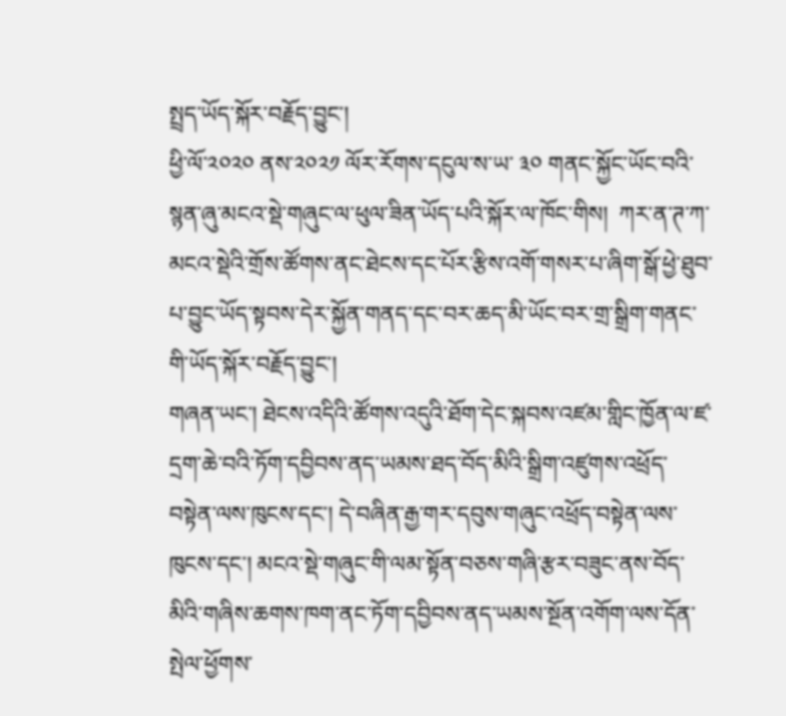སྤྲད་ཡོད་སྐོར་བརྗོད་བྱུང་།
ཕྱི་ལོ་༢༠༢༠ ནས་༢༠༢༡ ལོར་རོགས་དངུལ་ས་ཡ་ ༣༠ གནང་སྐྱོང་ཡོང་བའི་སྙན་ཞུ་མངའ་སྡེ་གཞུང་ལ་ཕུལ་ཟིན་ཡོད་པའི་སྐོར་ལ་ཁོང་གིས།  ཀར་ན་ཊ་ཀ་མངའ་སྡེའི་གྲོས་ཚོགས་ནང་ཐེངས་དང་པོར་རྩིས་འགོ་གསར་པ་ཞིག་སྒོ་ཕྱེ་ཐུབ་པ་བྱུང་ཡོད་སྟབས་དེར་སྐྱོན་གནད་དང་བར་ཆད་མི་ཡོང་བར་གྲ་སྒྲིག་གནང་གི་ཡོད་སྐོར་བརྗོད་བྱུང་།
གཞན་ཡང་། ཐེངས་འདིའི་ཚོགས་འདུའི་ཐོག་དེང་སྐབས་འཛམ་གླིང་ཁྱོན་ལ་ཛ་དྲག་ཆེ་བའི་ཏོག་དབྱིབས་ནད་ཡམས་ཐད་བོད་མིའི་སྒྲིག་འཛུགས་འཕྲོད་བསྟེན་ལས་ཁུངས་དང་། དེ་བཞིན་རྒྱ་གར་དབུས་གཞུང་འཕྲོད་བསྟེན་ལས་ཁུངས་དང་། མངའ་སྡེ་གཞུང་གི་ལམ་སྟོན་བཅས་གཞི་རྩར་བཟུང་ནས་བོད་མིའི་གཞིས་ཆགས་ཁག་ནང་ཏོག་དབྱིབས་ནད་ཡམས་སྔོན་འགོག་ལས་དོན་སྤེལ་ཕྱོགས་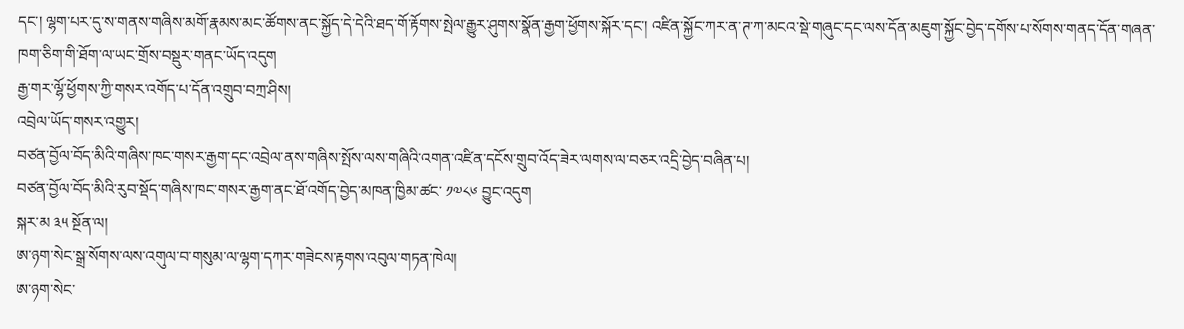དང་། ལྷག་པར་དུ་ས་གནས་གཞིས་མགོ་རྣམས་མང་ཚོགས་ནང་སྐྱོད་དེ་དེའི་ཐད་གོ་རྟོགས་སྤེལ་རྒྱུར་ཤུགས་སྣོན་རྒྱག་ཕྱོགས་སྐོར་དང་། འཛིན་སྐྱོང་ཀར་ན་ཊ་ཀ་མངའ་སྡེ་གཞུང་དང་ལས་དོན་མཇུག་སྐྱོང་བྱེད་དགོས་པ་སོགས་གནད་དོན་གཞན་ཁག་ཅིག་གི་ཐོག་ལ་ཡང་གྲོས་བསྡུར་གནང་ཡོད་འདུག
རྒྱ་གར་ལྷོ་ཕྱོགས་ཀྱི་གསར་འགོད་པ་དོན་འགྲུབ་བཀྲ་ཤིས།
འབྲེལ་ཡོད་གསར་འགྱུར།
བཙན་བྱོལ་བོད་མིའི་གཞིས་ཁང་གསར་རྒྱག་དང་འབྲེལ་ནས་གཞིས་སྤོས་ལས་གཞིའི་འགན་འཛིན་དངོས་གྲུབ་འོད་ཟེར་ལགས་ལ་བཅར་འདྲི་བྱེད་བཞིན་པ།
བཙན་བྱོལ་བོད་མིའི་རུབ་སྡོད་གཞིས་ཁང་གསར་རྒྱག་ནང་ཐོ་འགོད་བྱེད་མཁན་ཁྱིམ་ཚང་ ༡༧༨༦ བྱུང་འདུག
སྐར་མ ༣༥ སྔོན་ལ།
ཨ་ཉག་སེང་སྒྲ་སོགས་ལས་འགུལ་བ་གསུམ་ལ་ལྷག་དཀར་གཟེངས་རྟགས་འབུལ་གཏན་ཁེལ།
ཨ་ཉག་སེང་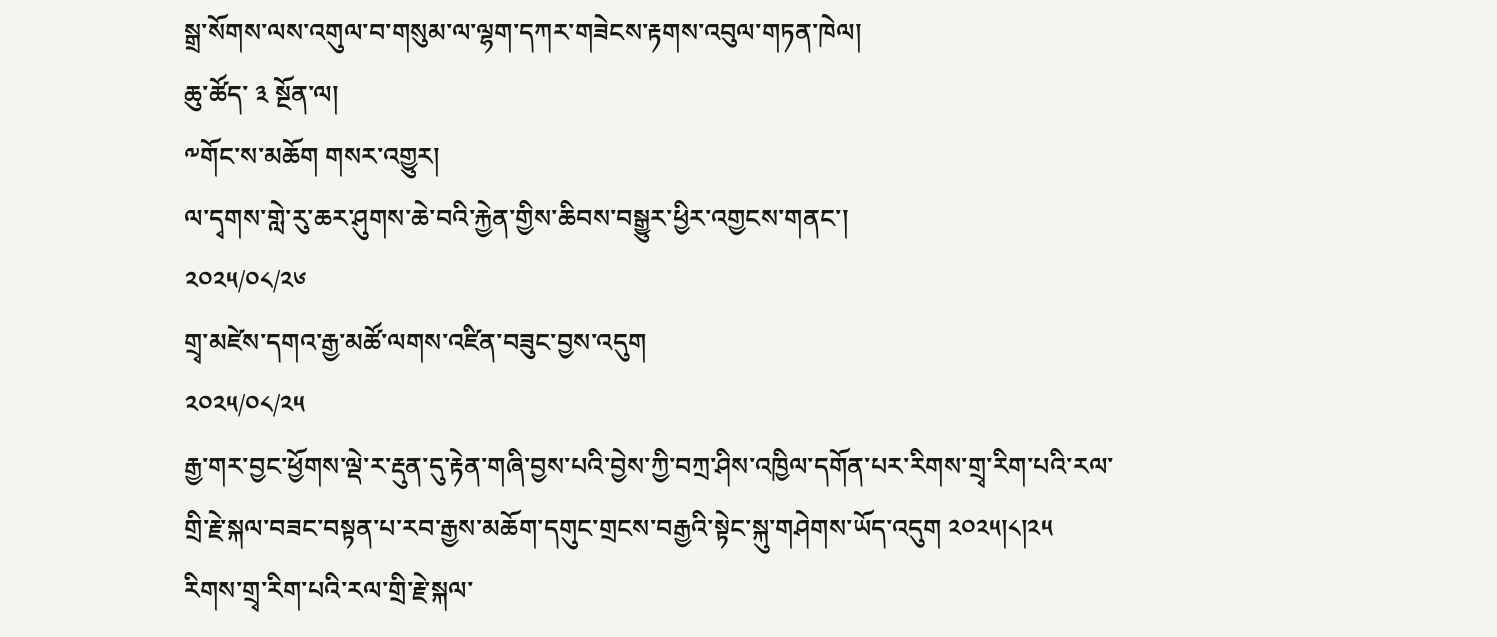སྒྲ་སོགས་ལས་འགུལ་བ་གསུམ་ལ་ལྷག་དཀར་གཟེངས་རྟགས་འབུལ་གཏན་ཁེལ།
ཆུ་ཚོད་ ༣ སྔོན་ལ།
༸གོང་ས་མཆོག གསར་འགྱུར།
ལ་དྭགས་གླེ་རུ་ཆར་ཤུགས་ཆེ་བའི་རྐྱེན་གྱིས་ཆིབས་བསྒྱུར་ཕྱིར་འགྱངས་གནང་།
༢༠༢༥/༠༨/༢༦
གྲྭ་མཛེས་དགའ་རྒྱ་མཚོ་ལགས་འཛིན་བཟུང་བྱས་འདུག
༢༠༢༥/༠༨/༢༥
རྒྱ་གར་བྱང་ཕྱོགས་ལྡེ་ར་རྡུན་དུ་རྟེན་གཞི་བྱས་པའི་བྱེས་ཀྱི་བཀྲ་ཤིས་འཁྱིལ་དགོན་པར་རིགས་གྲྭ་རིག་པའི་རལ་གྲི་རྗེ་སྐལ་བཟང་བསྟན་པ་རབ་རྒྱས་མཆོག་དགུང་གྲངས་བརྒྱའི་སྟེང་སྐུ་གཤེགས་ཡོད་འདུག ༢༠༢༥།༨།༢༥
རིགས་གྲྭ་རིག་པའི་རལ་གྲི་རྗེ་སྐལ་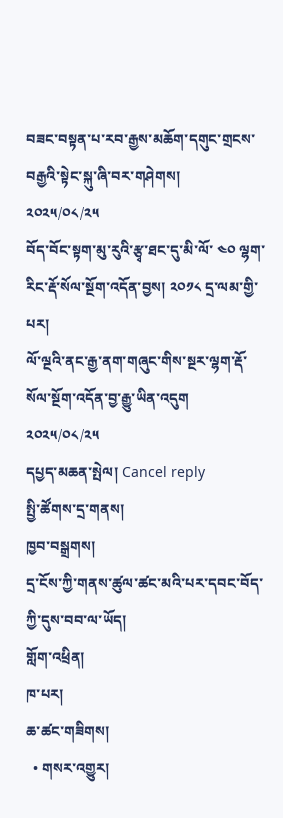བཟང་བསྟན་པ་རབ་རྒྱས་མཆོག་དགུང་གྲངས་བརྒྱའི་སྟེང་སྐུ་ཞི་བར་གཤེགས།
༢༠༢༥/༠༨/༢༥
བོད་བོང་སྟག་མུ་རུའི་རྩྭ་ཐང་དུ་མི་ལོ་ ༤༠ ལྷག་རིང་རྡོ་སོལ་སྔོག་འདོན་བྱས། ༢༠༡༨ དྲ་ལམ་གྱི་པར།
ལོ་ལྔའི་ནང་རྒྱ་ནག་གཞུང་གིས་སྔར་ལྷག་རྡོ་སོལ་སྔོག་འདོན་བྱ་རྒྱུ་ཡིན་འདུག
༢༠༢༥/༠༨/༢༥
དཔྱད་མཆན་སྤེལ། Cancel reply
སྤྱི་ཚོགས་དྲ་གནས།
ཁྱབ་བསྒྲགས།
དྲ་ངོས་ཀྱི་གནས་ཚུལ་ཚང་མའི་པར་དབང་བོད་ཀྱི་དུས་བབ་ལ་ཡོད།
གློག་འཕྲིན།
ཁ་པར།
ཆ་ཚང་གཟིགས།
  • གསར་འགྱུར།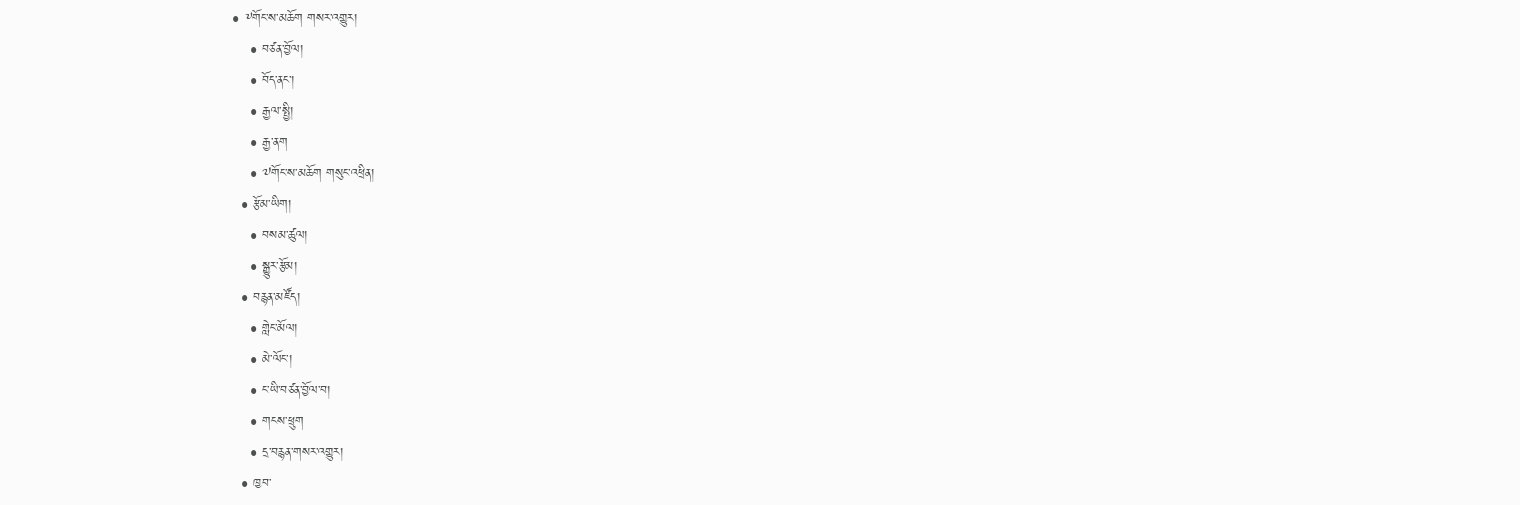• ༸གོང་ས་མཆོག གསར་འགྱུར།
    • བཙན་བྱོལ།
    • བོད་ནང་།
    • རྒྱལ་སྤྱི།
    • རྒྱ་ནག
    • ༧གོང་ས་མཆོག གསུང་འཕྲིན།
  • རྩོམ་ཡིག།
    • བསམ་ཚུལ།
    • སྒྱུར་རྩོམ།
  • བརྙན་མཛོད།
    • གླེང་མོལ།
    • མེ་ལོང་།
    • ང་ཡི་བཙན་བྱོལ་བ།
    • གངས་ཕྲུག
    • དྲ་བརྙན་གསར་འགྱུར།
  • ཁྱབ་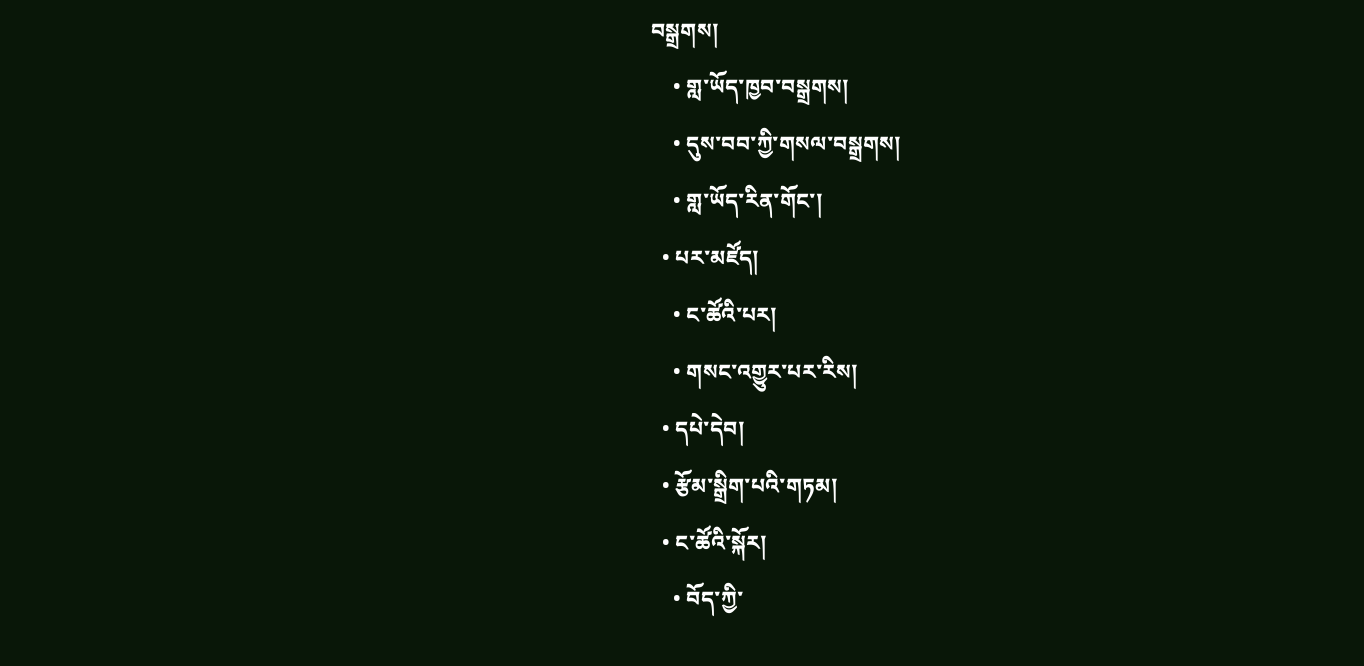བསྒྲགས།
    • གླ་ཡོད་ཁྱབ་བསྒྲགས།
    • དུས་བབ་ཀྱི་གསལ་བསྒྲགས།
    • གླ་ཡོད་རིན་གོང་།
  • པར་མཛོད།
    • ང་ཚོའི་པར།
    • གསང་འགྱུར་པར་རིས།
  • དཔེ་དེབ།
  • རྩོམ་སྒྲིག་པའི་གཏམ།
  • ང་ཚོའི་སྐོར།
    • བོད་ཀྱི་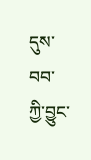དུས་བབ་ཀྱི་བྱུང་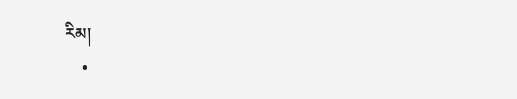རིམ།
    •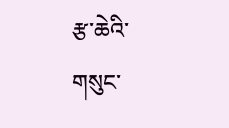རྩ་ཆེའི་གསུང་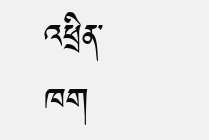འཕྲིན་ཁག